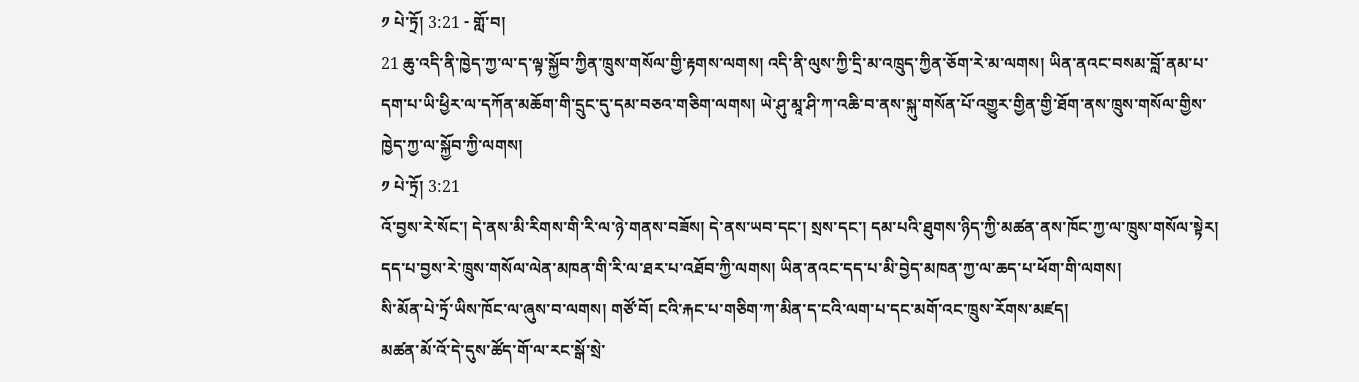༡ པེ་ཏྲོ། 3:21 - གློ་བ།
21 ཆུ་འདི་ནི་ཁྱེད་ཀྱ་ལ་ད་ལྟ་སྐྱོབ་ཀྱིན་ཁྲུས་གསོལ་གྱི་རྟགས་ལགས། འདི་ནི་ལུས་ཀྱི་དྲི་མ་འཁྲུད་ཀྱིན་ཅོག་རེ་མ་ལགས། ཡིན་ནའང་བསམ་བློ་ནམ་པ་དག་པ་ཡི་ཕྱིར་ལ་དཀོན་མཆོག་གི་དྲུང་དུ་དམ་བཅའ་གཅིག་ལགས། ཡེ་ཤུ་མཱ་ཤི་ཀ་འཆི་བ་ནས་སྐུ་གསོན་པོ་འགྱུར་གྱིན་གྱི་ཐོག་ནས་ཁྲུས་གསོལ་གྱིས་ཁྱེད་ཀྱ་ལ་སྐྱོབ་ཀྱི་ལགས།
༡ པེ་ཏྲོ། 3:21
འོ་བྱས་རེ་སོང་། དེ་ནས་མི་རིགས་གི་རི་ལ་ཉེ་གནས་བཟོས། དེ་ནས་ཡབ་དང་། སྲས་དང་། དམ་པའི་ཐུགས་ཉིད་ཀྱི་མཚན་ནས་ཁོང་ཀྱ་ལ་ཁྲུས་གསོལ་སྟེར།
དད་པ་བྱས་རེ་ཁྲུས་གསོལ་ལེན་མཁན་གི་རི་ལ་ཐར་པ་འཐོབ་ཀྱི་ལགས། ཡིན་ནའང་དད་པ་མི་བྱེད་མཁན་ཀྱ་ལ་ཆད་པ་ཕོག་གི་ལགས།
སི་མོན་པེ་ཏྲོ་ཡིས་ཁོང་ལ་ཞུས་བ་ལགས། གཙོ་བོ། ངའི་རྐང་པ་གཅིག་ཀ་མིན་ད་ངའི་ལག་པ་དང་མགོ་འང་ཁྲུས་རོགས་མཛད།
མཚན་མོ་འོ་དེ་དུས་ཚོད་གོ་ལ་རང་སྒོ་སྲེ་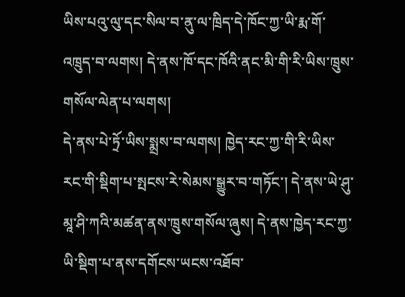ཡིས་པའུ་ལུ་དང་སིལ་བ་ནུ་ལ་ཁྲིད་དེ་ཁོང་ཀྱ་ཡི་རྨ་གོ་འཁྲུད་བ་ལགས། དེ་ནས་ཁོ་དང་ཁོའི་ནང་མི་གི་རི་ཡིས་ཁྲུས་གསོལ་ལེན་པ་ལགས།
དེ་ནས་པེ་ཏྲོ་ཡིས་སྨྲས་བ་ལགས། ཁྱེད་རང་ཀྱ་གི་རི་ཡིས་རང་གི་སྡིག་པ་སྤངས་རེ་སེམས་སྒྱུར་བ་གཏོང་། དེ་ནས་ཡེ་ཤུ་མཱ་ཤི་ཀའི་མཚན་ནས་ཁྲུས་གསོལ་ཞུས། དེ་ནས་ཁྱེད་རང་ཀྱ་ཡི་སྡིག་པ་ནས་དགོངས་ཡངས་འཐོབ་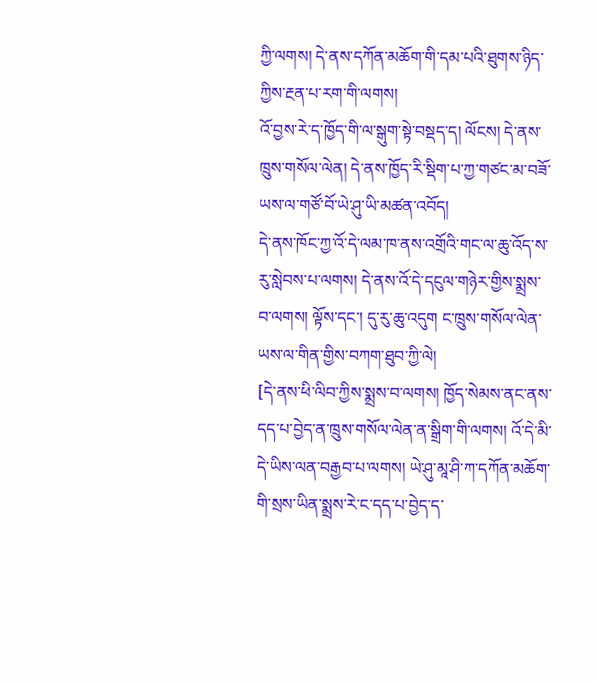ཀྱི་ལགས། དེ་ནས་དཀོན་མཆོག་གི་དམ་པའི་ཐུགས་ཉིད་ཀྱིས་རྔན་པ་རག་གི་ལགས།
འོ་བྱས་རེ་ད་ཁྱོད་གི་ལ་སྒུག་སྟེ་བསྡད་ད། ལོངས། དེ་ནས་ཁྲུས་གསོལ་ལེན། དེ་ནས་ཁྱོད་རི་སྡིག་པ་ཀྱ་གཙང་མ་བཟོ་ཡས་ལ་གཙོ་བོ་ཡེ་ཤུ་ཡི་མཚན་འབོད།
དེ་ནས་ཁོང་ཀྱ་འོ་དེ་ལམ་ཁ་ནས་འགྲོའི་གང་ལ་ཆུ་འོད་ས་རུ་སླེབས་པ་ལགས། དེ་ནས་འོ་དེ་དངུལ་གཉེར་གྱིས་སྨྲས་བ་ལགས། ལྟོས་དང་། དུ་རུ་ཆུ་འདུག ང་ཁྲུས་གསོལ་ལེན་ཡས་ལ་གིན་གྱིས་བཀག་ཐུབ་ཀྱི་ལེ།
[དེ་ནས་ཕི་ལིབ་ཀྱིས་སྨྲས་བ་ལགས། ཁྱོད་སེམས་ནང་ནས་དད་པ་བྱེད་ན་ཁྲུས་གསོལ་ལེན་ན་སྒྲིག་གི་ལགས། འོ་དེ་མི་དེ་ཡིས་ལན་བརྒྱབ་པ་ལགས། ཡེ་ཤུ་མཱ་ཤི་ཀ་དཀོན་མཆོག་གི་སྲས་ཡིན་སྨྲས་རེ་ང་དད་པ་བྱེད་ད་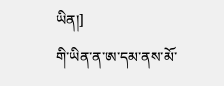ཡིན།]
གི་ཡིན་ན་ཨ་དམ་ནས་མོ་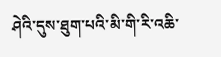ཤེའི་དུས་ཐུག་པའི་མི་གི་རི་འཆི་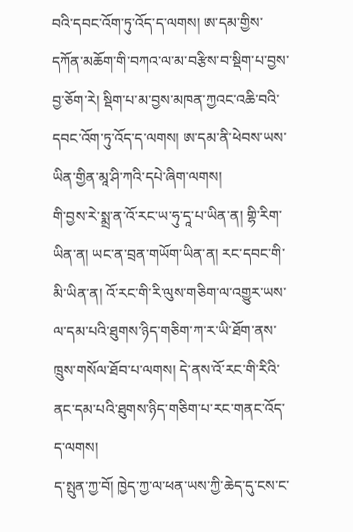བའི་དབང་འོག་ཏུ་འོད་ད་ལགས། ཨ་དམ་གྱིས་དཀོན་མཆོག་གི་བཀའ་ལ་མ་བརྩིས་བ་སྡིག་པ་བྱས་བྱ་ཅོག་རེ། སྡིག་པ་མ་བྱས་མཁན་ཀྱའང་འཆི་བའི་དབང་འོག་ཏུ་འོད་ད་ལགས། ཨ་དམ་ནི་ཕེབས་ཡས་ཡིན་གྱིན་མཱ་ཤི་ཀའི་དཔེ་ཞིག་ལགས།
གི་བྱས་རེ་སྨྲ་ན་འོ་རང་ཡ་ཧུ་དཱ་པ་ཡིན་ན། གྷི་རིག་ཡིན་ན། ཡང་ན་བྲན་གཡོག་ཡིན་ན། རང་དབང་གི་མི་ཡིན་ན། འོ་རང་གི་རི་ལུས་གཅིག་ལ་འགྱུར་ཡས་ལ་དམ་པའི་ཐུགས་ཉིད་གཅིག་ཀ་ར་ཡི་ཐོག་ནས་ཁྲུས་གསོལ་ཐོབ་པ་ལགས། དེ་ནས་འོ་རང་གི་རིའི་ནང་དམ་པའི་ཐུགས་ཉིད་གཅིག་པ་རང་གནང་འོད་ད་ལགས།
ད་སྤུན་ཀྱ་བོ། ཁྱེད་ཀྱ་ལ་ཕན་ཡས་ཀྱི་ཆེད་དུ་ངས་ང་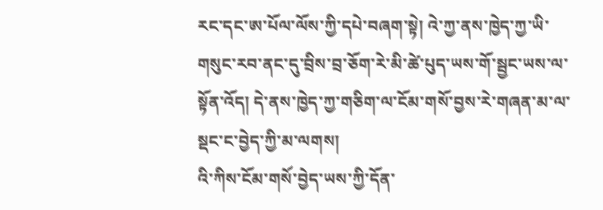རང་དང་ཨ་པོལ་ལོས་ཀྱི་དཔེ་བཞག་སྟེ། འེ་ཀྱ་ནས་ཁྱེད་ཀྱ་ཡི་གསུང་རབ་ནང་དུ་བྲིས་བྲ་ཅོག་རེ་མི་ཚེ་པུད་ཡས་གོ་སྦྱང་ཡས་ལ་སྟོན་འོད། དེ་ནས་ཁྱེད་ཀྱ་གཅིག་ལ་ངོམ་གསོ་བྱས་རེ་གཞན་མ་ལ་སྡང་ང་བྱེད་ཀྱི་མ་ལགས།
འི་ཀིས་ངོམ་གསོ་བྱེད་ཡས་ཀྱི་དོན་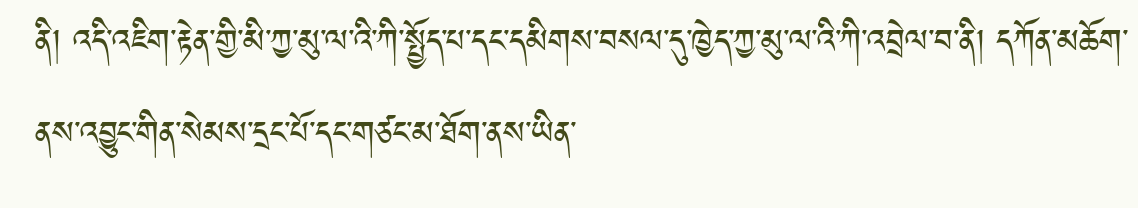ནི། འདི་འཇིག་རྟེན་གྱི་མི་ཀྱ་མུ་ལ་འི་ཀི་སྤྱོད་པ་དང་དམིགས་བསལ་དུ་ཁྱེད་ཀྱ་མུ་ལ་འི་ཀི་འབྲེལ་བ་ནི། དཀོན་མཆོག་ནས་འབྱུང་གིན་སེམས་དྲང་པོ་དང་གཙང་མ་ཐོག་ནས་ཡིན་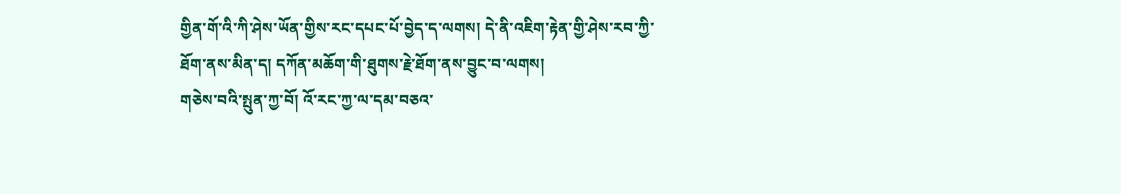གྱིན་གོ་འི་ཀི་ཤེས་ཡོན་གྱིས་རང་དཔང་པོ་བྱེད་ད་ལགས། དེ་ནི་འཇིག་རྟེན་གྱི་ཤེས་རབ་ཀྱི་ཐོག་ནས་མིན་ད། དཀོན་མཆོག་གི་ཐུགས་རྗེ་ཐོག་ནས་བྱུང་བ་ལགས།
གཅེས་བའི་སྤུན་ཀྱ་བོ། འོ་རང་ཀྱ་ལ་དམ་བཅའ་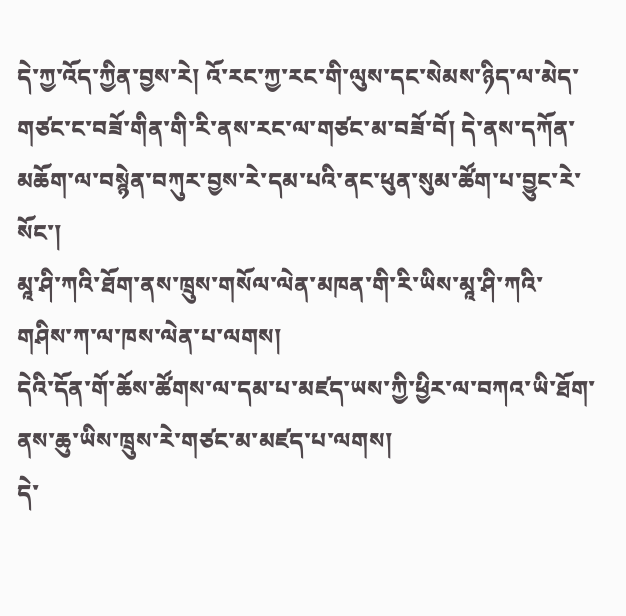དེ་ཀྱ་འོད་ཀྱིན་བྱས་རེ། འོ་རང་ཀྱ་རང་གི་ལུས་དང་སེམས་ཉིད་ལ་མེད་གཙང་ང་བཟོ་གིན་གི་རི་ནས་རང་ལ་གཙང་མ་བཟོ་བོ། དེ་ནས་དཀོན་མཆོག་ལ་བསྙེན་བཀུར་བྱས་རེ་དམ་པའི་ནང་ཕུན་སུམ་ཚོག་པ་བྱུང་རེ་སོང་།
མཱ་ཤི་ཀའི་ཐོག་ནས་ཁྲུས་གསོལ་ལེན་མཁན་གི་རི་ཡིས་མཱ་ཤི་ཀའི་གཤིས་ཀ་ལ་ཁས་ལེན་པ་ལགས།
དེའི་དོན་གོ་ཆོས་ཚོགས་ལ་དམ་པ་མཛད་ཡས་ཀྱི་ཕྱིར་ལ་བཀའ་ཡི་ཐོག་ནས་ཆུ་ཡིས་ཁྲུས་རེ་གཙང་མ་མཛད་པ་ལགས།
དེ་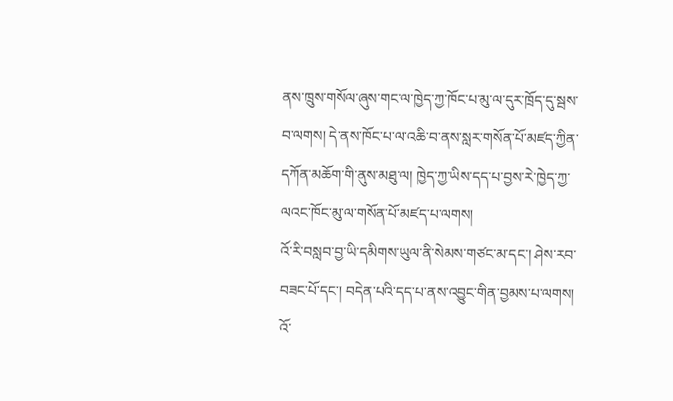ནས་ཁྲུས་གསོལ་ཞུས་གང་ལ་ཁྱེད་ཀྱ་ཁོང་པ་མུ་ལ་དུར་ཁྲོད་དུ་སྦས་བ་ལགས། དེ་ནས་ཁོང་པ་ལ་འཆི་བ་ནས་སླར་གསོན་པོ་མཛད་ཀྱིན་དཀོན་མཆོག་གི་ནུས་མཐུ་ལ། ཁྱེད་ཀྱ་ཡིས་དད་པ་བྱས་རེ་ཁྱེད་ཀྱ་ལའང་ཁོང་མུ་ལ་གསོན་པོ་མཛད་པ་ལགས།
འོ་རི་བསླབ་བྱ་ཡི་དམིགས་ཡུལ་ནི་སེམས་གཙང་མ་དང་། ཤེས་རབ་བཟང་པོ་དང་། བདེན་པའི་དད་པ་ནས་འབྱུང་གིན་བྱམས་པ་ལགས།
འོ་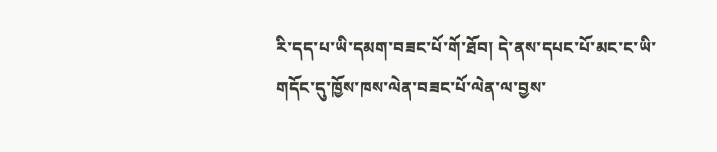རི་དད་པ་ཡི་དམག་བཟང་པོ་གོ་ཐོབ། དེ་ནས་དཔང་པོ་མང་ང་ཡི་གདོང་དུ་ཁྱོས་ཁས་ལེན་བཟང་པོ་ལེན་ལ་བྱས་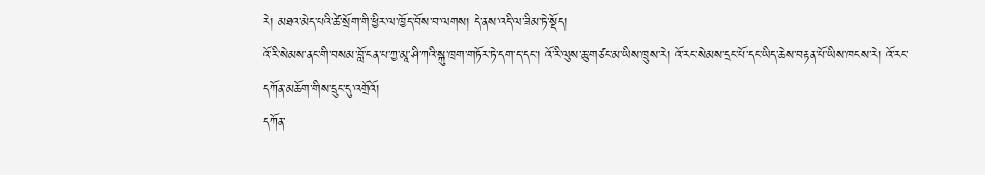རེ། མཐའ་མེད་པའི་ཚེ་སྲོག་གི་ཕྱིར་ལ་ཁྱོད་བོས་བ་ལགས། དེ་ནས་འདི་ལ་ཟིམ་ཏེ་སྡོད།
འོ་རི་སེམས་ནང་གི་བསམ་བློ་ངན་པ་ཀྱ་མཱ་ཤི་ཀའི་སྐུ་ཁྲག་གཏོར་ཏེ་དག་ད་དང་། འོ་རི་ལུས་ཆུ་གཙང་མ་ཡིས་ཁྲུས་རེ། འོ་རང་སེམས་དྲང་པོ་དང་ཡིད་ཆེས་བརྟན་པོ་ཡིས་ཁངས་རེ། འོ་རང་དཀོན་མཆོག་གིས་དྲུང་དུ་འགྲོའོ།
དཀོན་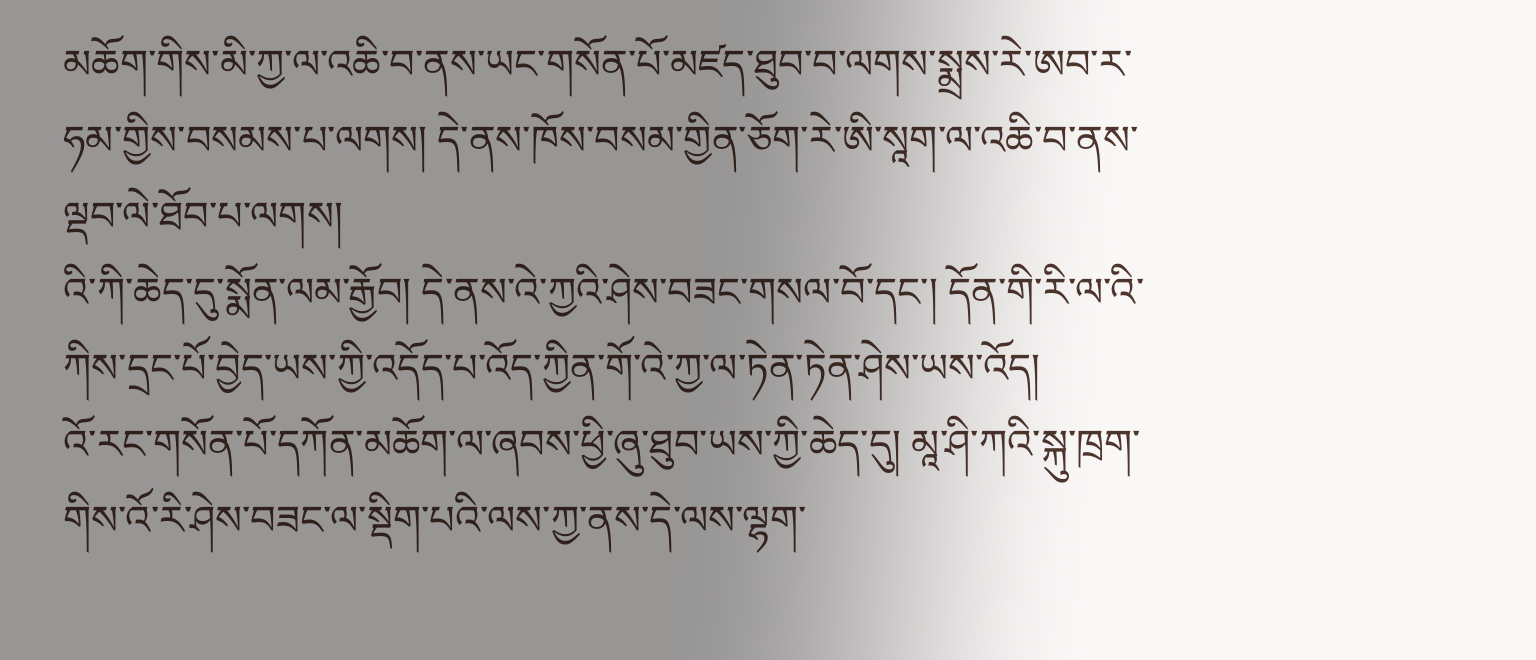མཆོག་གིས་མི་ཀྱ་ལ་འཆི་བ་ནས་ཡང་གསོན་པོ་མཛད་ཐུབ་བ་ལགས་སྨྲས་རེ་ཨབ་ར་ཧམ་གྱིས་བསམས་པ་ལགས། དེ་ནས་ཁོས་བསམ་གྱིན་ཅོག་རེ་ཨི་སཱག་ལ་འཆི་བ་ནས་ལྡབ་ལེ་ཐོབ་པ་ལགས།
འི་ཀི་ཆེད་དུ་སྨོན་ལམ་རྒྱོབ། དེ་ནས་འེ་ཀྱའི་ཤེས་བཟང་གསལ་བོ་དང་། དོན་གི་རི་ལ་འི་ཀིས་དྲང་པོ་བྱེད་ཡས་ཀྱི་འདོད་པ་འོད་ཀྱིན་གོ་འེ་ཀྱ་ལ་ཏེན་ཏེན་ཤེས་ཡས་འོད།
འོ་རང་གསོན་པོ་དཀོན་མཆོག་ལ་ཞབས་ཕྱི་ཞུ་ཐུབ་ཡས་ཀྱི་ཆེད་དུ། མཱ་ཤི་ཀའི་སྐུ་ཁྲག་གིས་འོ་རི་ཤེས་བཟང་ལ་སྡིག་པའི་ལས་ཀྱ་ནས་དེ་ལས་ལྷག་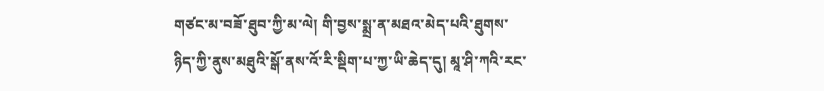གཙང་མ་བཟོ་ཐུབ་ཀྱི་མ་ལེ། གི་བྱས་སྨྲ་ན་མཐའ་མེད་པའི་ཐུགས་ཉིད་ཀྱི་ནུས་མཐུའི་སྒོ་ནས་འོ་རི་སྡིག་པ་ཀྱ་ཡི་ཆེད་དུ། མཱ་ཤི་ཀའི་རང་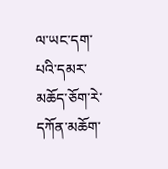ལ་ཡང་དག་པའི་དམར་མཆོད་ཅོག་རེ་དཀོན་མཆོག་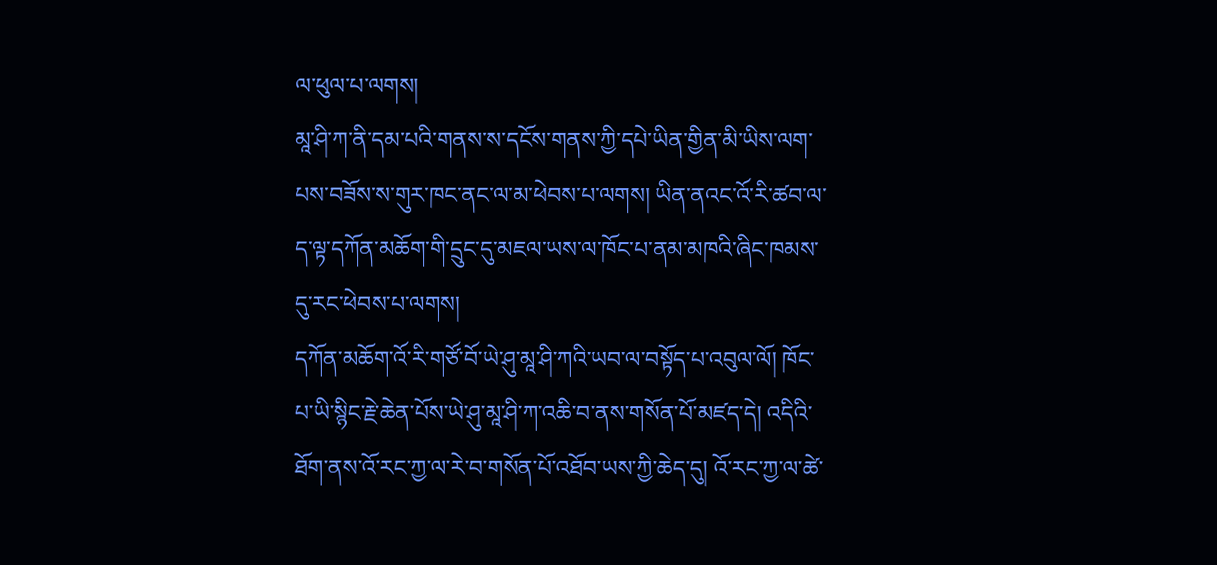ལ་ཕུལ་པ་ལགས།
མཱ་ཤི་ཀ་ནི་དམ་པའི་གནས་ས་དངོས་གནས་ཀྱི་དཔེ་ཡིན་གྱིན་མི་ཡིས་ལག་པས་བཟོས་ས་གུར་ཁང་ནང་ལ་མ་ཕེབས་པ་ལགས། ཡིན་ནའང་འོ་རི་ཚབ་ལ་ད་ལྟ་དཀོན་མཆོག་གི་དྲུང་དུ་མཇལ་ཡས་ལ་ཁོང་པ་ནམ་མཁའི་ཞིང་ཁམས་དུ་རང་ཕེབས་པ་ལགས།
དཀོན་མཆོག་འོ་རི་གཙོ་བོ་ཡེ་ཤུ་མཱ་ཤི་ཀའི་ཡབ་ལ་བསྟོད་པ་འབུལ་ལོ། ཁོང་པ་ཡི་སྙིང་རྗེ་ཆེན་པོས་ཡེ་ཤུ་མཱ་ཤི་ཀ་འཆི་བ་ནས་གསོན་པོ་མཛད་དེ། འདིའི་ཐོག་ནས་འོ་རང་ཀྱ་ལ་རེ་བ་གསོན་པོ་འཐོབ་ཡས་ཀྱི་ཆེད་དུ། འོ་རང་ཀྱ་ལ་ཚེ་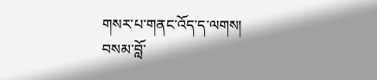གསར་པ་གནང་འོད་ད་ལགས།
བསམ་བློ་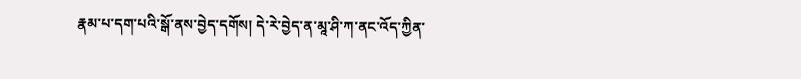རྣམ་པ་དག་པའི་སྒོ་ནས་བྱེད་དགོས། དེ་རེ་བྱེད་ན་མཱ་ཤི་ཀ་ནང་འོད་ཀྱིན་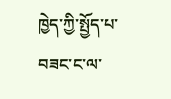ཁྱེད་ཀྱི་སྤྱོད་པ་བཟང་ང་ལ་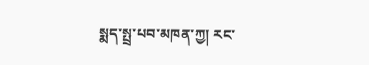སྨད་སྤྲ་པབ་མཁན་ཀྱ། རང་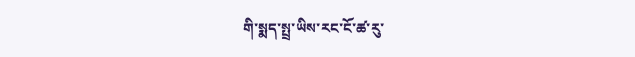གི་སྨད་སྤྲ་ཡིས་རང་ངོ་ཚ་རུ་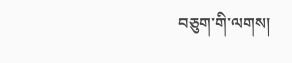བཅུག་གི་ལགས།